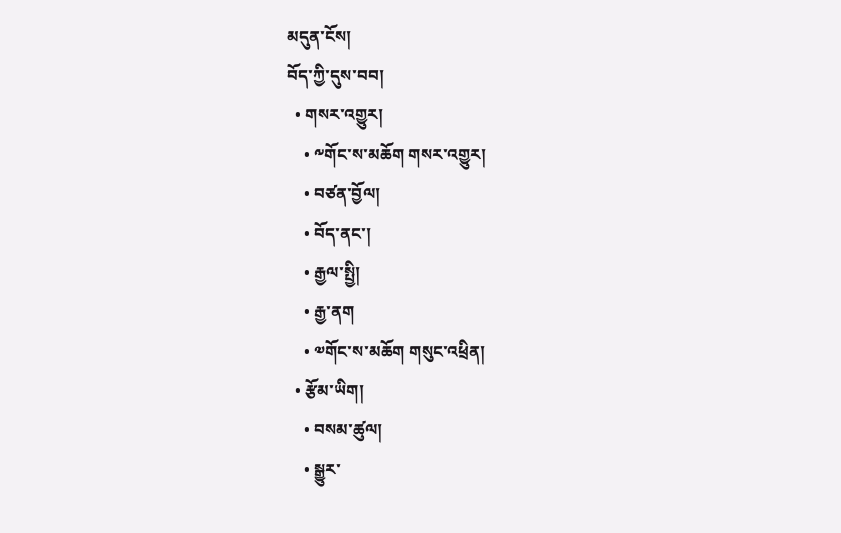མདུན་ངོས།
བོད་ཀྱི་དུས་བབ།
  • གསར་འགྱུར།
    • ༸གོང་ས་མཆོག གསར་འགྱུར།
    • བཙན་བྱོལ།
    • བོད་ནང་།
    • རྒྱལ་སྤྱི།
    • རྒྱ་ནག
    • ༧གོང་ས་མཆོག གསུང་འཕྲིན།
  • རྩོམ་ཡིག།
    • བསམ་ཚུལ།
    • སྒྱུར་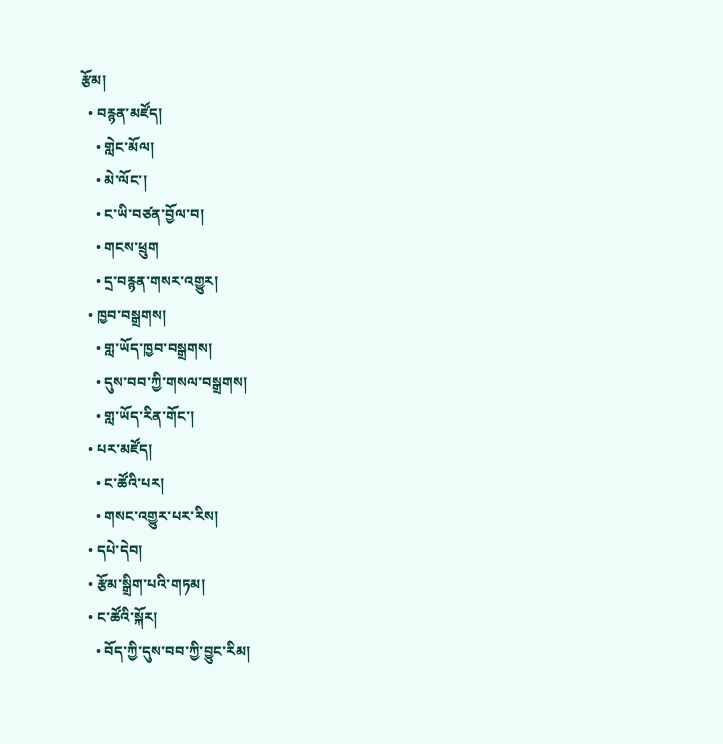རྩོམ།
  • བརྙན་མཛོད།
    • གླེང་མོལ།
    • མེ་ལོང་།
    • ང་ཡི་བཙན་བྱོལ་བ།
    • གངས་ཕྲུག
    • དྲ་བརྙན་གསར་འགྱུར།
  • ཁྱབ་བསྒྲགས།
    • གླ་ཡོད་ཁྱབ་བསྒྲགས།
    • དུས་བབ་ཀྱི་གསལ་བསྒྲགས།
    • གླ་ཡོད་རིན་གོང་།
  • པར་མཛོད།
    • ང་ཚོའི་པར།
    • གསང་འགྱུར་པར་རིས།
  • དཔེ་དེབ།
  • རྩོམ་སྒྲིག་པའི་གཏམ།
  • ང་ཚོའི་སྐོར།
    • བོད་ཀྱི་དུས་བབ་ཀྱི་བྱུང་རིམ།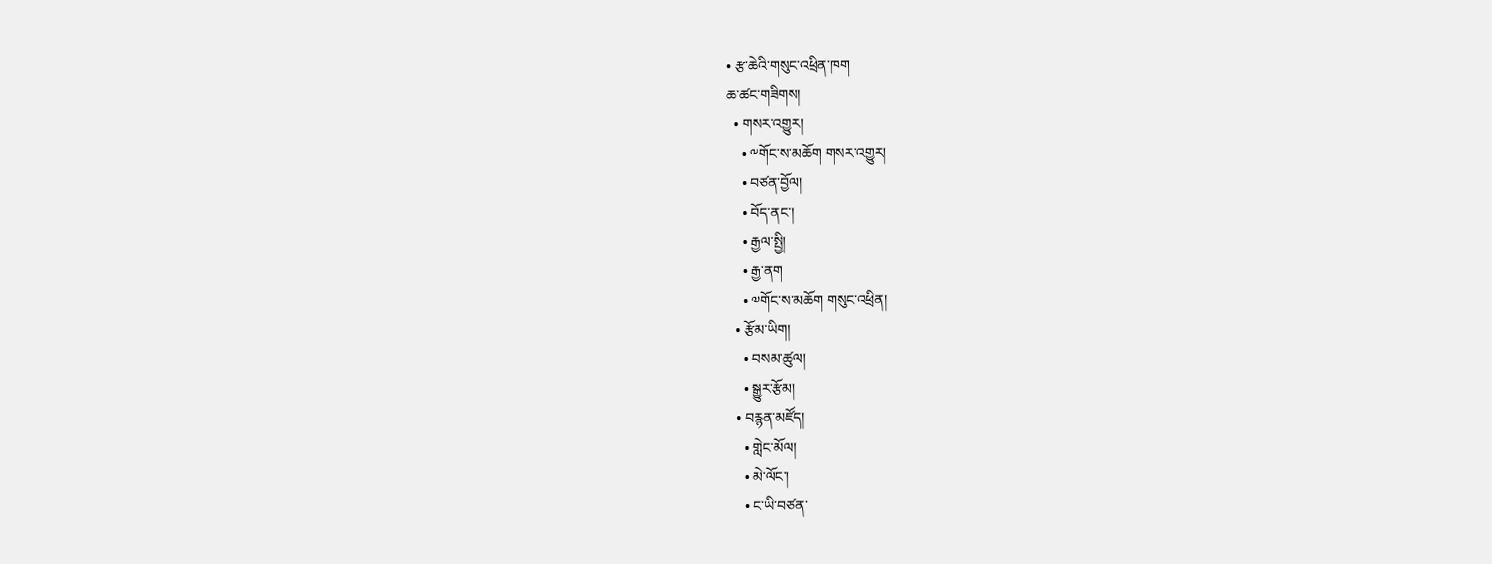• རྩ་ཆེའི་གསུང་འཕྲིན་ཁག
ཆ་ཚང་གཟིགས།
  • གསར་འགྱུར།
    • ༸གོང་ས་མཆོག གསར་འགྱུར།
    • བཙན་བྱོལ།
    • བོད་ནང་།
    • རྒྱལ་སྤྱི།
    • རྒྱ་ནག
    • ༧གོང་ས་མཆོག གསུང་འཕྲིན།
  • རྩོམ་ཡིག།
    • བསམ་ཚུལ།
    • སྒྱུར་རྩོམ།
  • བརྙན་མཛོད།
    • གླེང་མོལ།
    • མེ་ལོང་།
    • ང་ཡི་བཙན་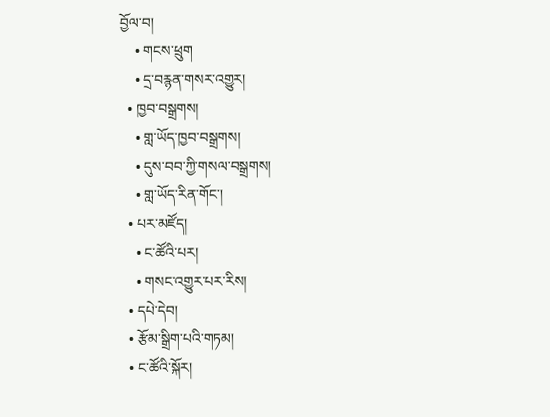བྱོལ་བ།
    • གངས་ཕྲུག
    • དྲ་བརྙན་གསར་འགྱུར།
  • ཁྱབ་བསྒྲགས།
    • གླ་ཡོད་ཁྱབ་བསྒྲགས།
    • དུས་བབ་ཀྱི་གསལ་བསྒྲགས།
    • གླ་ཡོད་རིན་གོང་།
  • པར་མཛོད།
    • ང་ཚོའི་པར།
    • གསང་འགྱུར་པར་རིས།
  • དཔེ་དེབ།
  • རྩོམ་སྒྲིག་པའི་གཏམ།
  • ང་ཚོའི་སྐོར།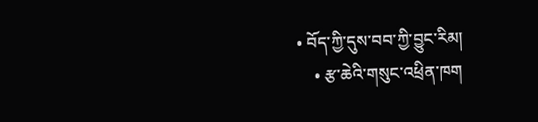• བོད་ཀྱི་དུས་བབ་ཀྱི་བྱུང་རིམ།
    • རྩ་ཆེའི་གསུང་འཕྲིན་ཁག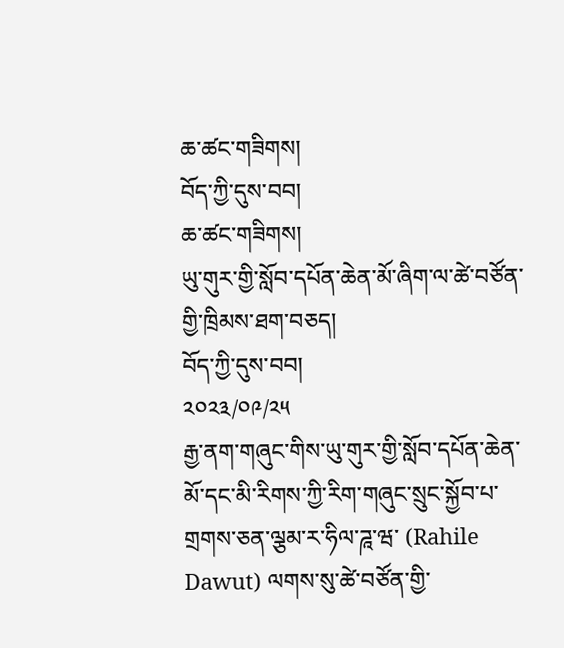ཆ་ཚང་གཟིགས།
བོད་ཀྱི་དུས་བབ།
ཆ་ཚང་གཟིགས།
ཡུ་གུར་གྱི་སློབ་དཔོན་ཆེན་མོ་ཞིག་ལ་ཚེ་བཙོན་གྱི་ཁྲིམས་ཐག་བཅད།
བོད་ཀྱི་དུས་བབ།
༢༠༢༣/༠༩/༢༥
རྒྱ་ནག་གཞུང་གིས་ཡུ་གུར་གྱི་སློབ་དཔོན་ཆེན་མོ་དང་མི་རིགས་ཀྱི་རིག་གཞུང་སྲུང་སྐྱོབ་པ་གྲགས་ཅན་ལྕམ་ར་ཧིལ་ཌཱ་ཝ་ (Rahile Dawut) ལགས་སུ་ཚེ་བཙོན་གྱི་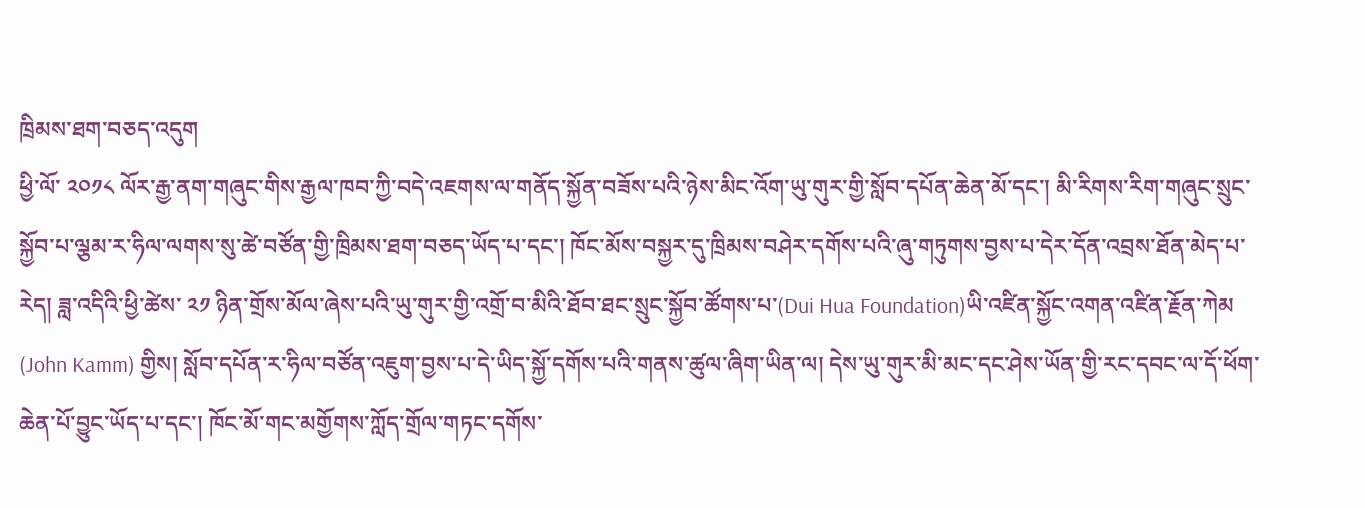ཁྲིམས་ཐག་བཅད་འདུག
ཕྱི་ལོ་ ༢༠༡༨ ལོར་རྒྱ་ནག་གཞུང་གིས་རྒྱལ་ཁབ་ཀྱི་བདེ་འཇགས་ལ་གནོད་སྐྱོན་བཟོས་པའི་ཉེས་མིང་འོག་ཡུ་གུར་གྱི་སློབ་དཔོན་ཆེན་མོ་དང་། མི་རིགས་རིག་གཞུང་སྲུང་སྐྱོབ་པ་ལྕམ་ར་ཧིལ་ལགས་སུ་ཚེ་བཙོན་གྱི་ཁྲིམས་ཐག་བཅད་ཡོད་པ་དང་། ཁོང་མོས་བསྐྱར་དུ་ཁྲིམས་བཤེར་དགོས་པའི་ཞུ་གཏུགས་བྱས་པ་དེར་དོན་འབྲས་ཐོན་མེད་པ་རེད། ཟླ་འདིའི་ཕྱི་ཚེས་ ༢༡ ཉིན་གྲོས་མོལ་ཞེས་པའི་ཡུ་གུར་གྱི་འགྲོ་བ་མིའི་ཐོབ་ཐང་སྲུང་སྐྱོབ་ཚོགས་པ་(Dui Hua Foundation)ཡི་འཛིན་སྐྱོང་འགན་འཛིན་རྗོན་ཀེམ (John Kamm) གྱིས། སློབ་དཔོན་ར་ཧིལ་བཙོན་འཇུག་བྱས་པ་དེ་ཡིད་སྐྱོ་དགོས་པའི་གནས་ཚུལ་ཞིག་ཡིན་ལ། དེས་ཡུ་གུར་མི་མང་དང་ཤེས་ཡོན་གྱི་རང་དབང་ལ་དོ་ཕོག་ཆེན་པོ་བྱུང་ཡོད་པ་དང་། ཁོང་མོ་གང་མགྱོགས་ཀློད་གྲོལ་གཏང་དགོས་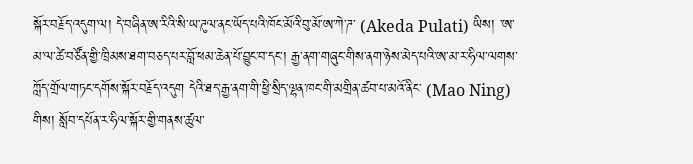སྐོར་བརྗོད་འདུག་ལ། དེ་བཞིན་ཨ་རིའི་སི་ཡ་ཌུལ་ནང་ཡོད་པའི་ཁོང་མོའི་བུ་མོ་ཨ་ཀེ་ཌ་ (Akeda Pulati) ཡིས། ་ཨ་མ་ལ་ཚེ་བཙོན་གྱི་ཁྲིམས་ཐག་བཅད་པར་བློ་ཕམ་ཆེན་པོ་བྱུང་བ་དང་། རྒྱ་ནག་གཞུང་གིས་ནག་ཉེས་མེད་པའི་ཨ་མ་ར་ཧིལ་ལགས་ཀློད་གྲོལ་གཏང་དགོས་སྐོར་བརྗོད་འདུག དེའི་ཐད་རྒྱ་ནག་གི་ཕྱི་སྲིད་ལྷན་ཁང་གི་མགྲིན་ཚབ་པ་མའོ་ནིང་ (Mao Ning) གིས། སློབ་དཔོན་ར་ཧིལ་སྐོར་གྱི་གནས་ཚུལ་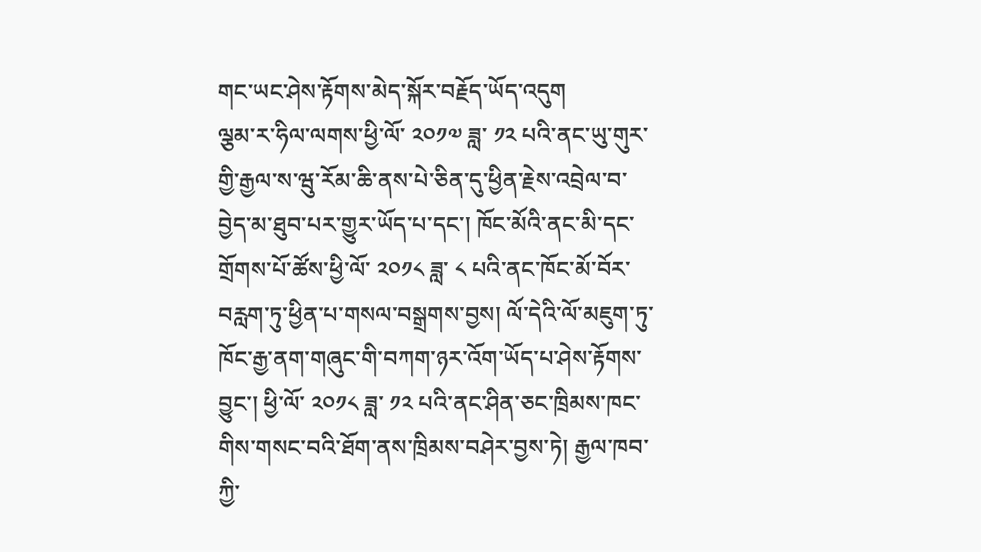གང་ཡང་ཤེས་རྟོགས་མེད་སྐོར་བརྗོད་ཡོད་འདུག
ལྕམ་ར་ཧིལ་ལགས་ཕྱི་ལོ་ ༢༠༡༧ ཟླ་ ༡༢ པའི་ནང་ཡུ་གུར་གྱི་རྒྱལ་ས་ཝུ་རོམ་ཆི་ནས་པེ་ཅིན་དུ་ཕྱིན་རྗེས་འབྲེལ་བ་བྱེད་མ་ཐུབ་པར་གྱུར་ཡོད་པ་དང་། ཁོང་མོའི་ནང་མི་དང་གྲོགས་པོ་ཚོས་ཕྱི་ལོ་ ༢༠༡༨ ཟླ་ ༨ པའི་ནང་ཁོང་མོ་བོར་བརླག་ཏུ་ཕྱིན་པ་གསལ་བསྒྲགས་བྱས། ལོ་དེའི་ལོ་མཇུག་ཏུ་ཁོང་རྒྱ་ནག་གཞུང་གི་བཀག་ཉར་འོག་ཡོད་པ་ཤེས་རྟོགས་བྱུང་། ཕྱི་ལོ་ ༢༠༡༨ ཟླ་ ༡༢ པའི་ནང་ཤིན་ཅང་ཁྲིམས་ཁང་གིས་གསང་བའི་ཐོག་ནས་ཁྲིམས་བཤེར་བྱས་ཏེ། རྒྱལ་ཁབ་ཀྱི་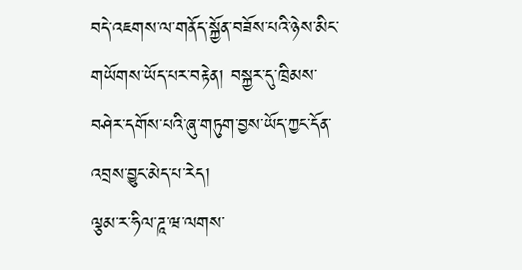བདེ་འཇགས་ལ་གནོད་སྐྱོན་བཟོས་པའི་ཉེས་མིང་གཡོགས་ཡོད་པར་བརྟེན། བསྐྱར་དུ་ཁྲིམས་བཤེར་དགོས་པའི་ཞུ་གཏུག་བྱས་ཡོད་ཀྱང་དོན་འབྲས་བྱུང་མེད་པ་རེད།
ལྕམ་ར་ཧིལ་ཌཱ་ཝ་ལགས་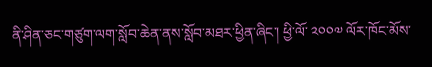ནི་ཤིན་ཅང་གཙུག་ལག་སློབ་ཆེན་ནས་སློབ་མཐར་ཕྱིན་ཞིང་། ཕྱི་ལོ་ ༢༠༠༧ ལོར་ཁོང་མོས་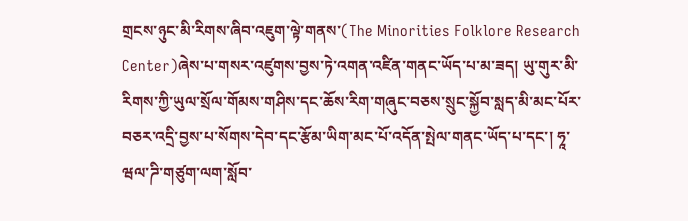གྲངས་ཉུང་མི་རིགས་ཞིབ་འཇུག་ལྟེ་གནས་(The Minorities Folklore Research Center)ཞེས་པ་གསར་འཛུགས་བྱས་ཏེ་འགན་འཛིན་གནང་ཡོད་པ་མ་ཟད། ཡུ་གུར་མི་རིགས་ཀྱི་ཡུལ་སྲོལ་གོམས་གཤིས་དང་ཆོས་རིག་གཞུང་བཅས་སྲུང་སྐྱོབ་སླད་མི་མང་པོར་བཅར་འདྲི་བྱས་པ་སོགས་དེབ་དང་རྩོམ་ཡིག་མང་པོ་འདོན་སྤེལ་གནང་ཡོད་པ་དང་། ཧཱ་ཝལ་ཌི་གཙུག་ལག་སློབ་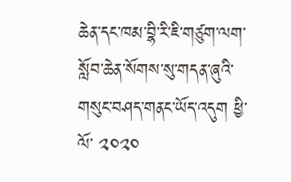ཆེན་དང་ཁམ་བྷི་རི་ཇི་གཙུག་ལག་སློབ་ཆེན་སོགས་སུ་གདན་ཞུའི་གསུང་བཤད་གནང་ཡོད་འདུག ཕྱི་ལོ་ ༢༠༢༠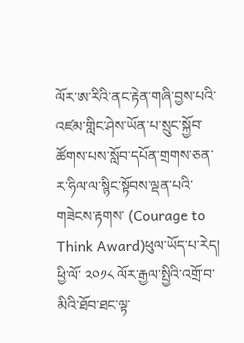ལོར་ཨ་རིའི་ནང་རྟེན་གཞི་བྱས་པའི་འཛམ་གླིང་ཤེས་ཡོན་པ་སྲུང་སྐྱོབ་ཚོགས་པས་སློབ་དཔོན་གྲགས་ཅན་ར་ཧིལ་ལ་སྙིང་སྟོབས་ལྡན་པའི་གཟེངས་རྟགས་ (Courage to Think Award)ཕུལ་ཡོད་པ་རེད།
ཕྱི་ལོ་ ༢༠༡༨ ལོར་རྒྱལ་སྤྱིའི་འགྲོ་བ་མིའི་ཐོབ་ཐང་ལྟ་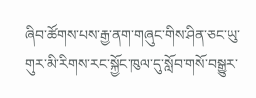ཞིབ་ཚོགས་པས་རྒྱ་ནག་གཞུང་གིས་ཤིན་ཅང་ཡུ་གུར་མི་རིགས་རང་སྐྱོང་ཁུལ་དུ་སློབ་གསོ་བསྒྱུར་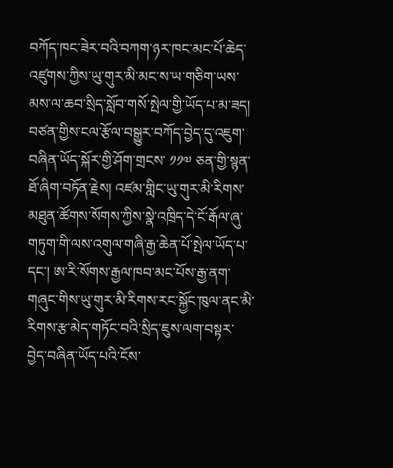བཀོད་ཁང་ཟེར་བའི་བཀག་ཉར་ཁང་མང་པོ་ཆེད་འཛུགས་ཀྱིས་ཡུ་གུར་མི་མང་ས་ཡ་གཅིག་ཡས་མས་ལ་ཆབ་སྲིད་སློབ་གསོ་སྤེལ་གྱི་ཡོད་པ་མ་ཟད། བཙན་གྱིས་ངལ་རྩོལ་བསྒྱུར་བཀོད་བྱེད་དུ་འཇུག་བཞིན་ཡོད་སྐོར་གྱི་ཤོག་གྲངས་ ༡༡༧ ཅན་གྱི་སྙན་ཐོ་ཞིག་བཏོན་རྗེས། འཛམ་གླིང་ཡུ་གུར་མི་རིགས་མཐུན་ཚོགས་སོགས་ཀྱིས་སྣེ་འཁྲིད་དེ་ངོ་རྒོལ་ཞུ་གཏུག་གི་ལས་འགུལ་གཞི་རྒྱ་ཆེན་པོ་སྤེལ་ཡོད་པ་དང་། ཨ་རི་སོགས་རྒྱལ་ཁབ་མང་པོས་རྒྱ་ནག་གཞུང་གིས་ཡུ་གུར་མི་རིགས་རང་སྐྱོང་ཁུལ་ནང་མི་རིགས་རྩ་མེད་གཏོང་བའི་སྲིད་ཇུས་ལག་བསྟར་བྱེད་བཞིན་ཡོད་པའི་ངོས་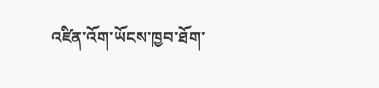འཛིན་འོག་ཡོངས་ཁྱབ་ཐོག་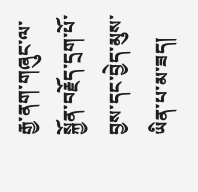རྒྱ་ནག་གཞུང་ལ་སྐྱོན་བརྗོད་དྲག་པོ་བྱས་དང་བྱེད་མུས་ཡིན་པ་མ་ཟད།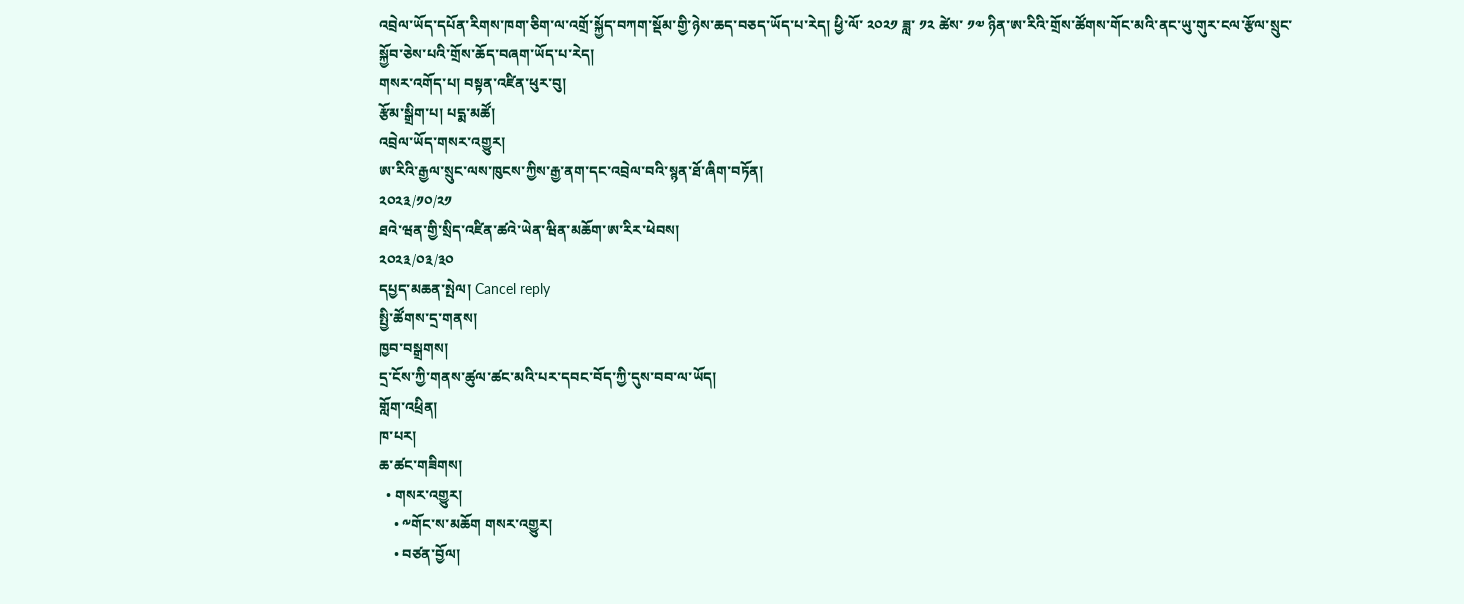འབྲེལ་ཡོད་དཔོན་རིགས་ཁག་ཅིག་ལ་འགྲོ་སྐྱོད་བཀག་སྡོམ་གྱི་ཉེས་ཆད་བཅད་ཡོད་པ་རེད། ཕྱི་ལོ་ ༢༠༢༡ ཟླ་ ༡༢ ཚེས་ ༡༧ ཉིན་ཨ་རིའི་གྲོས་ཚོགས་གོང་མའི་ནང་ཡུ་གུར་ངལ་རྩོལ་སྲུང་སྐྱོབ་ཅེས་པའི་གྲོས་ཆོད་བཞག་ཡོད་པ་རེད།
གསར་འགོད་པ། བསྟན་འཛིན་ཕུར་བུ།
རྩོམ་སྒྲིག་པ། པདྨ་མཚོ།
འབྲེལ་ཡོད་གསར་འགྱུར།
ཨ་རིའི་རྒྱལ་སྲུང་ལས་ཁུངས་ཀྱིས་རྒྱ་ནག་དང་འབྲེལ་བའི་སྙན་ཐོ་ཞིག་བཏོན།
༢༠༢༣/༡༠/༢༡
ཐའེ་ཝན་གྱི་སྲིད་འཛིན་ཚའེ་ཡེན་ཝིན་མཆོག་ཨ་རིར་ཕེབས།
༢༠༢༣/༠༣/༣༠
དཔྱད་མཆན་སྤེལ། Cancel reply
སྤྱི་ཚོགས་དྲ་གནས།
ཁྱབ་བསྒྲགས།
དྲ་ངོས་ཀྱི་གནས་ཚུལ་ཚང་མའི་པར་དབང་བོད་ཀྱི་དུས་བབ་ལ་ཡོད།
གློག་འཕྲིན།
ཁ་པར།
ཆ་ཚང་གཟིགས།
  • གསར་འགྱུར།
    • ༸གོང་ས་མཆོག གསར་འགྱུར།
    • བཙན་བྱོལ།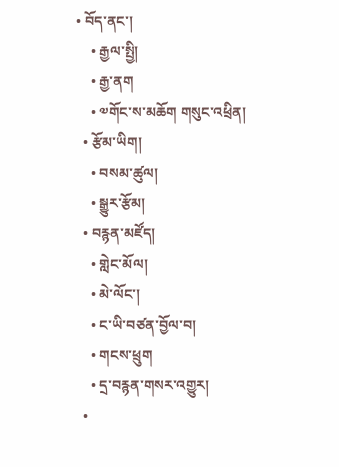• བོད་ནང་།
    • རྒྱལ་སྤྱི།
    • རྒྱ་ནག
    • ༧གོང་ས་མཆོག གསུང་འཕྲིན།
  • རྩོམ་ཡིག།
    • བསམ་ཚུལ།
    • སྒྱུར་རྩོམ།
  • བརྙན་མཛོད།
    • གླེང་མོལ།
    • མེ་ལོང་།
    • ང་ཡི་བཙན་བྱོལ་བ།
    • གངས་ཕྲུག
    • དྲ་བརྙན་གསར་འགྱུར།
  •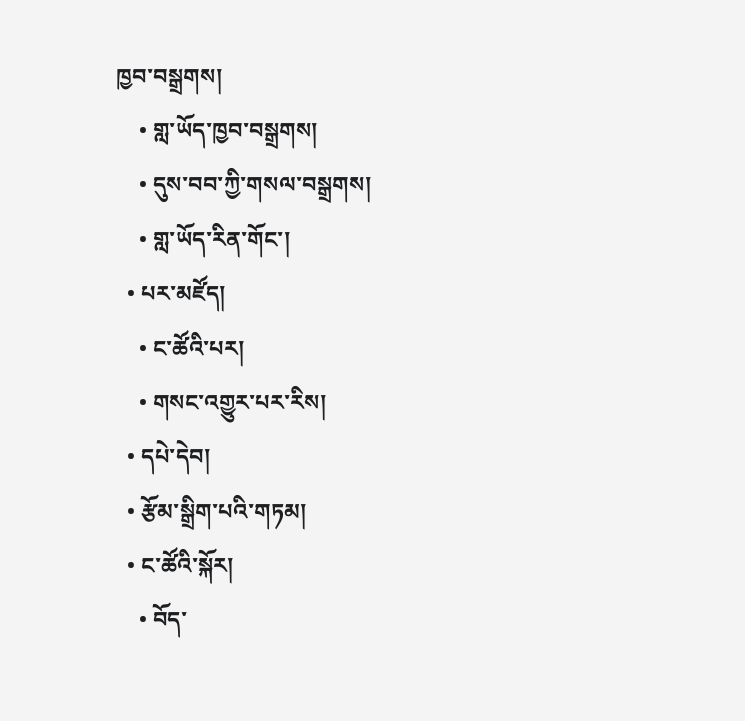ཁྱབ་བསྒྲགས།
    • གླ་ཡོད་ཁྱབ་བསྒྲགས།
    • དུས་བབ་ཀྱི་གསལ་བསྒྲགས།
    • གླ་ཡོད་རིན་གོང་།
  • པར་མཛོད།
    • ང་ཚོའི་པར།
    • གསང་འགྱུར་པར་རིས།
  • དཔེ་དེབ།
  • རྩོམ་སྒྲིག་པའི་གཏམ།
  • ང་ཚོའི་སྐོར།
    • བོད་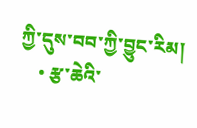ཀྱི་དུས་བབ་ཀྱི་བྱུང་རིམ།
    • རྩ་ཆེའི་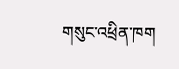གསུང་འཕྲིན་ཁག